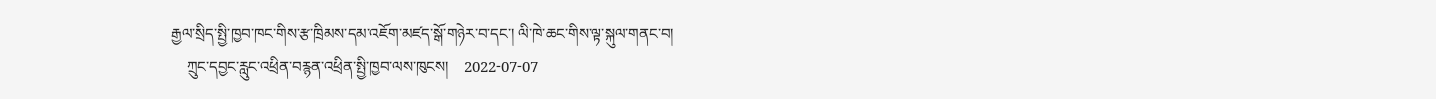རྒྱལ་སྲིད་སྤྱི་ཁྱབ་ཁང་གིས་རྩ་ཁྲིམས་དམ་འཇོག་མཛད་སྒོ་གཉེར་བ་དང་། ལི་ཁེ་ཆང་གིས་ལྟ་སྐུལ་གནང་བ།
    ཀྲུང་དབྱང་རླུང་འཕྲིན་བརྙན་འཕྲིན་སྤྱི་ཁྱབ་ལས་ཁུངས།    2022-07-07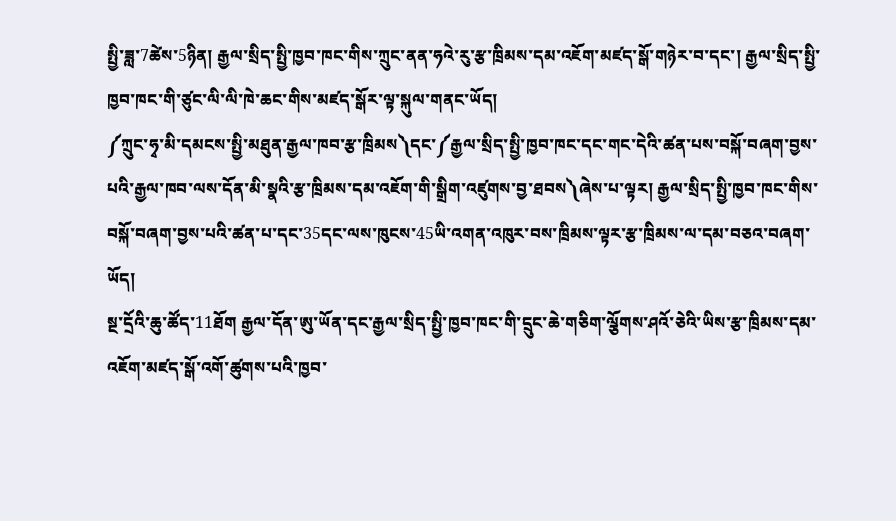སྤྱི་ཟླ་7ཚེས་5ཉིན། རྒྱལ་སྲིད་སྤྱི་ཁྱབ་ཁང་གིས་ཀྲུང་ནན་ཧའེ་རུ་རྩ་ཁྲིམས་དམ་འཇོག་མཛད་སྒོ་གཉེར་བ་དང་། རྒྱལ་སྲིད་སྤྱི་ཁྱབ་ཁང་གི་ཙུང་ལི་ལི་ཁེ་ཆང་གིས་མཛད་སྒོར་ལྟ་སྐུལ་གནང་ཡོད།
༼ཀྲུང་ཧྭ་མི་དམངས་སྤྱི་མཐུན་རྒྱལ་ཁབ་རྩ་ཁྲིམས༽དང་༼རྒྱལ་སྲིད་སྤྱི་ཁྱབ་ཁང་དང་གང་དེའི་ཚན་པས་བསྐོ་བཞག་བྱས་པའི་རྒྱལ་ཁབ་ལས་དོན་མི་སྣའི་རྩ་ཁྲིམས་དམ་འཇོག་གི་སྒྲིག་འཛུགས་བྱ་ཐབས༽ཞེས་པ་ལྟར། རྒྱལ་སྲིད་སྤྱི་ཁྱབ་ཁང་གིས་བསྐོ་བཞག་བྱས་པའི་ཚན་པ་དང་35དང་ལས་ཁུངས་45ཡི་འགན་འཁུར་བས་ཁྲིམས་ལྟར་རྩ་ཁྲིམས་ལ་དམ་བཅའ་བཞག་ཡོད།
སྔ་དྲོའི་ཆུ་ཚོད་11ཐོག རྒྱལ་དོན་ཨུ་ཡོན་དང་རྒྱལ་སྲིད་སྤྱི་ཁྱབ་ཁང་གི་དྲུང་ཆེ་གཅིག་ལྕོགས་ཤའོ་ཅེའི་ཡིས་རྩ་ཁྲིམས་དམ་འཇོག་མཛད་སྒོ་འགོ་ཚུགས་པའི་ཁྱབ་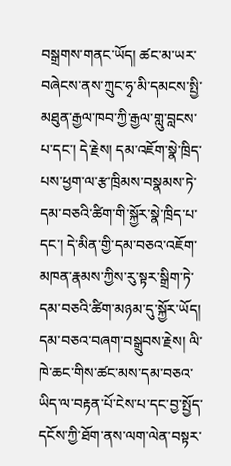བསྒྲགས་གནང་ཡོད། ཚང་མ་ཡར་བཞེངས་ནས་ཀྲུང་ཧྭ་མི་དམངས་སྤྱི་མཐུན་རྒྱལ་ཁབ་ཀྱི་རྒྱལ་གླུ་བླངས་པ་དང་། དེ་རྗེས། དམ་འཇོག་སྣེ་ཁྲིད་པས་ཕྱག་ལ་རྩ་ཁྲིམས་བསྣམས་ཏེ་དམ་བཅའི་ཚིག་གི་སྐྱོར་སྣེ་ཁྲིད་པ་དང་། དེ་མིན་གྱི་དམ་བཅའ་འཇོག་མཁན་རྣམས་ཀྱིས་རུ་སྟར་སྒྲིག་ཏེ་དམ་བཅའི་ཚིག་མཉམ་དུ་སྐྱོར་ཡོད།
དམ་བཅའ་བཞག་བསྒྲུབས་རྗེས། ལི་ཁེ་ཆང་གིས་ཚང་མས་དམ་བཅའ་ཡིད་ལ་བརྟན་པོ་ངེས་པ་དང་བྱ་སྤྱོད་དངོས་ཀྱི་ཐོག་ནས་ལག་ལེན་བསྟར་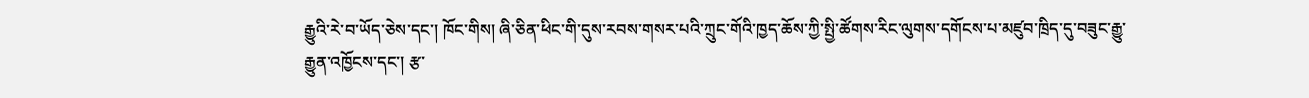རྒྱུའི་རེ་བ་ཡོད་ཅེས་དང་། ཁོང་གིས། ཞི་ཅིན་ཕིང་གི་དུས་རབས་གསར་པའི་ཀྲུང་གོའི་ཁྱད་ཆོས་ཀྱི་སྤྱི་ཚོགས་རིང་ལུགས་དགོངས་པ་མཛུབ་ཁྲིད་དུ་བཟུང་རྒྱུ་རྒྱུན་འཁྱོངས་དང་། རྩ་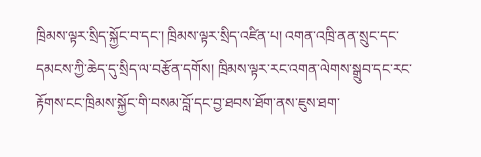ཁྲིམས་ལྟར་སྲིད་སྐྱོང་བ་དང་། ཁྲིམས་ལྟར་སྲིད་འཛིན་པ། འགན་འཁྲི་ནན་སྲུང་དང་དམངས་ཀྱི་ཆེད་དུ་སྲིད་ལ་བརྩོན་དགོས། ཁྲིམས་ལྟར་རང་འགན་ལེགས་སྒྲུབ་དང་རང་རྟོགས་ངང་ཁྲིམས་སྐྱོང་གི་བསམ་བློ་དང་བྱ་ཐབས་ཐོག་ནས་ཇུས་ཐག་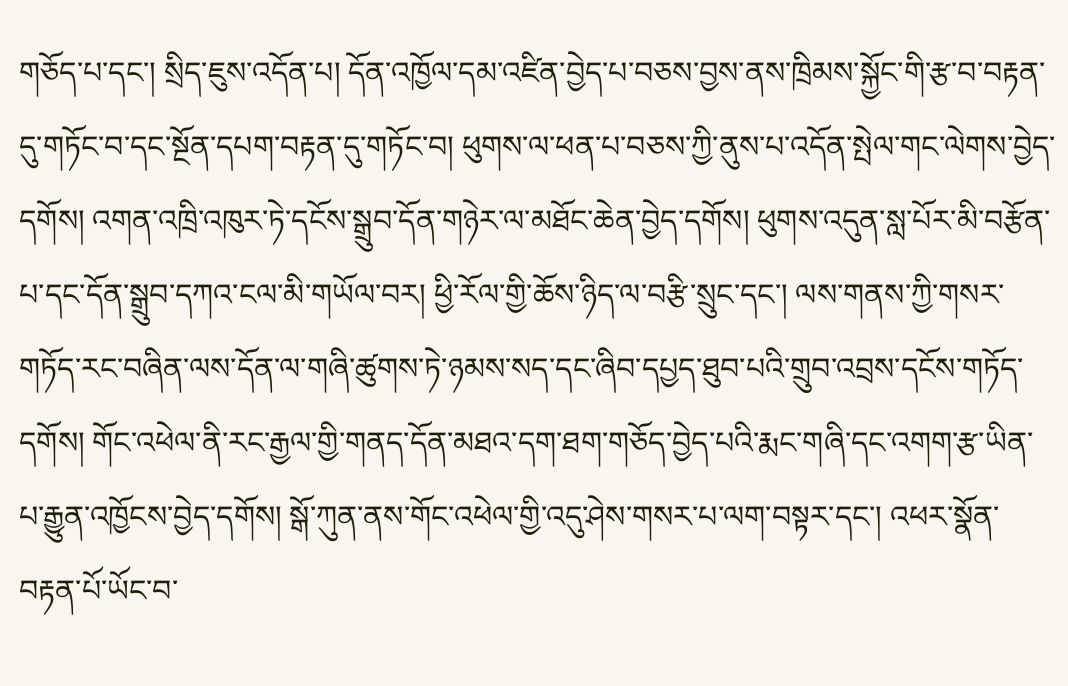གཅོད་པ་དང་། སྲིད་ཇུས་འདོན་པ། དོན་འཁྱོལ་དམ་འཛིན་བྱེད་པ་བཅས་བྱས་ནས་ཁྲིམས་སྐྱོང་གི་རྩ་བ་བརྟན་དུ་གཏོང་བ་དང་སྔོན་དཔག་བརྟན་དུ་གཏོང་བ། ཕུགས་ལ་ཕན་པ་བཅས་ཀྱི་ནུས་པ་འདོན་སྤེལ་གང་ལེགས་བྱེད་དགོས། འགན་འཁྲི་འཁུར་ཏེ་དངོས་སྒྲུབ་དོན་གཉེར་ལ་མཐོང་ཆེན་བྱེད་དགོས། ཕུགས་འདུན་སླ་པོར་མི་བརྩོན་པ་དང་དོན་སྒྲུབ་དཀའ་ངལ་མི་གཡོལ་བར། ཕྱི་རོལ་གྱི་ཆོས་ཉིད་ལ་བརྩི་སྲུང་དང་། ལས་གནས་ཀྱི་གསར་གཏོད་རང་བཞིན་ལས་དོན་ལ་གཞི་ཚུགས་ཏེ་ཉམས་སད་དང་ཞིབ་དཔྱད་ཐུབ་པའི་གྲུབ་འབྲས་དངོས་གཏོད་དགོས། གོང་འཕེལ་ནི་རང་རྒྱལ་གྱི་གནད་དོན་མཐའ་དག་ཐག་གཅོད་བྱེད་པའི་རྨང་གཞི་དང་འགག་རྩ་ཡིན་པ་རྒྱུན་འཁྱོངས་བྱེད་དགོས། སྒོ་ཀུན་ནས་གོང་འཕེལ་གྱི་འདུ་ཤེས་གསར་པ་ལག་བསྟར་དང་། འཕར་སྣོན་བརྟན་པོ་ཡོང་བ་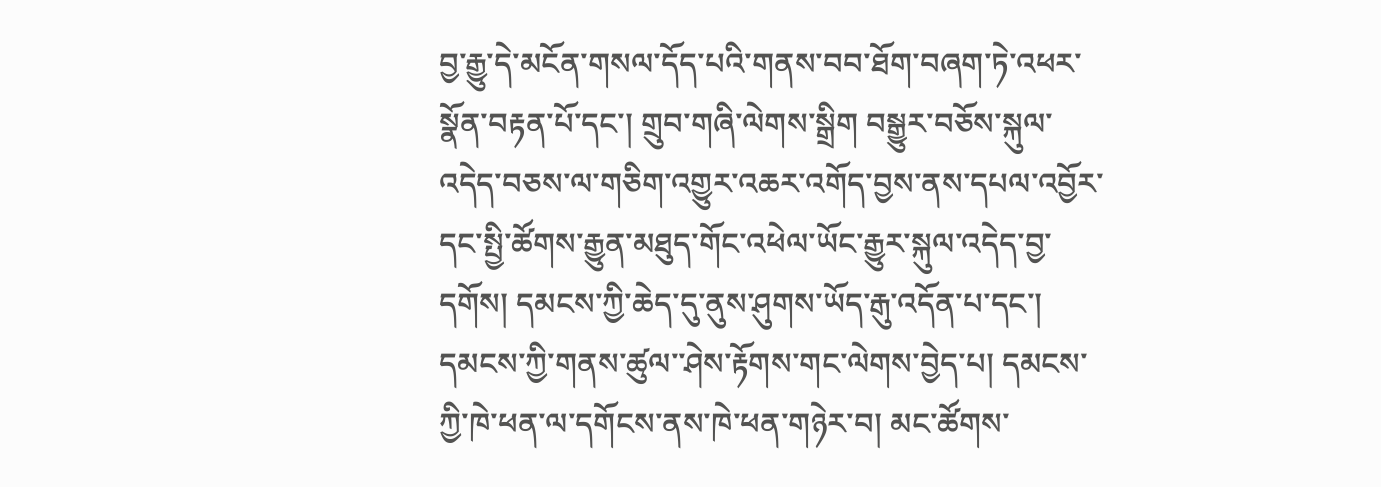བྱ་རྒྱུ་དེ་མངོན་གསལ་དོད་པའི་གནས་བབ་ཐོག་བཞག་ཏེ་འཕར་སྣོན་བརྟན་པོ་དང་། གྲུབ་གཞི་ལེགས་སྒྲིག བསྒྱུར་བཅོས་སྐུལ་འདེད་བཅས་ལ་གཅིག་འགྱུར་འཆར་འགོད་བྱས་ནས་དཔལ་འབྱོར་དང་སྤྱི་ཚོགས་རྒྱུན་མཐུད་གོང་འཕེལ་ཡོང་རྒྱུར་སྐུལ་འདེད་བྱ་དགོས། དམངས་ཀྱི་ཆེད་དུ་ནུས་ཤུགས་ཡོད་རྒུ་འདོན་པ་དང་། དམངས་ཀྱི་གནས་ཚུལ་་ཤེས་རྟོགས་གང་ལེགས་བྱེད་པ། དམངས་ཀྱི་ཁེ་ཕན་ལ་དགོངས་ནས་ཁེ་ཕན་གཉེར་བ། མང་ཚོགས་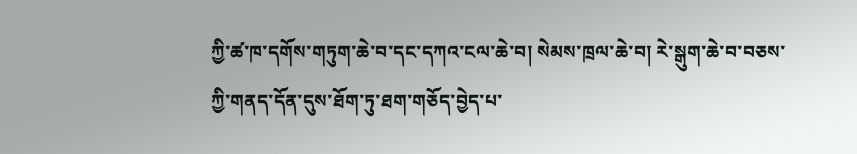ཀྱི་ཚ་ཁ་དགོས་གཏུག་ཆེ་བ་དང་དཀའ་ངལ་ཆེ་བ། སེམས་ཁྲལ་ཆེ་བ། རེ་སྒུག་ཆེ་བ་བཅས་ཀྱི་གནད་དོན་དུས་ཐོག་ཏུ་ཐག་གཅོད་བྱེད་པ་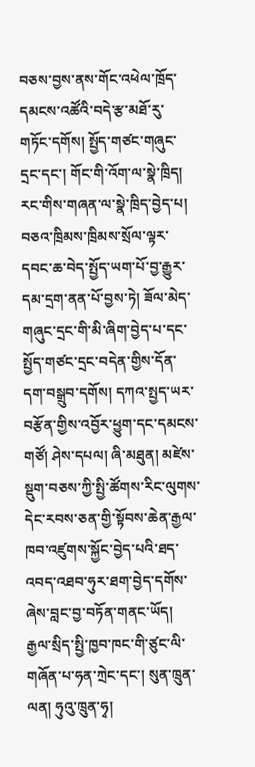བཅས་བྱས་ནས་གོང་འཕེལ་ཁྲོད་དམངས་འཚོའི་བདེ་རྩ་མཐོ་རུ་གཏོང་དགོས། སྤྱོད་གཙང་གཞུང་དྲང་དང་། གོང་གི་འོག་ལ་སྣེ་ཁྲིད། རང་གིས་གཞན་ལ་སྣེ་ཁྲིད་བྱེད་པ། བཅའ་ཁྲིམས་ཁྲིམས་སྲོལ་ལྟར་དབང་ཆ་བེད་སྤྱོད་ཡག་པོ་བྱ་རྒྱུར་དམ་དྲག་ནན་པོ་བྱས་ཏེ། ཟོལ་མེད་གཞུང་དྲང་གི་མི་ཞིག་བྱེད་པ་དང་སྤྱོད་གཙང་དྲང་བདེན་གྱིས་དོན་དག་བསྒྲུབ་དགོས། དཀའ་སྤྱད་ཡར་བརྩོན་གྱིས་འབྱོར་ཕྱུག་དང་དམངས་གཙོ། ཤེས་དཔལ། ཞི་མཐུན། མཛེས་སྡུག་བཅས་ཀྱི་སྤྱི་ཚོགས་རིང་ལུགས་དེང་རབས་ཅན་གྱི་སྟོབས་ཆེན་རྒྱལ་ཁབ་འཛུགས་སྐྱོང་བྱེད་པའི་ཐད་འབད་འཐབ་ཧུར་ཐག་བྱེད་དགོས་ཞེས་བླང་བྱ་བཏོན་གནང་ཡོད།
རྒྱལ་སྲིད་སྤྱི་ཁྱབ་ཁང་གི་ཙུང་ལི་གཞོན་པ་ཧན་ཀྲེང་དང་། སུན་ཁྲུན་ལན། ཧུའུ་ཁྲུན་ཧྭ།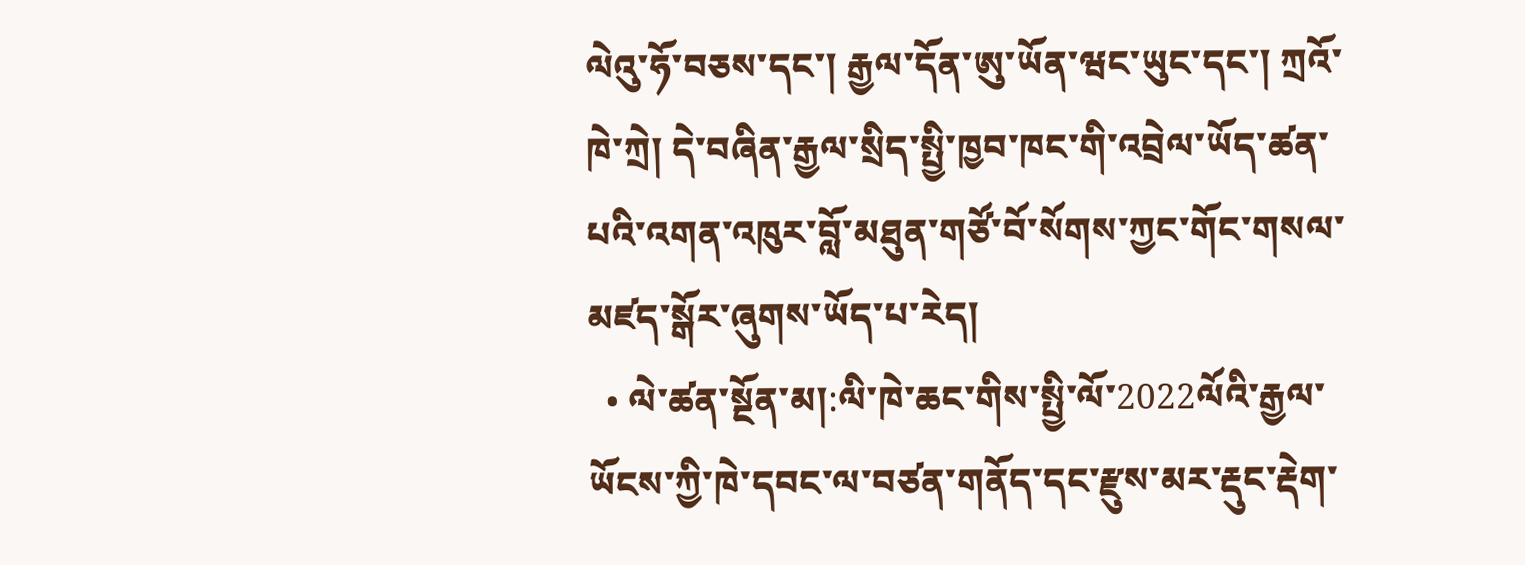ལེའུ་ཧོ་བཅས་དང་། རྒྱལ་དོན་ཨུ་ཡོན་ཝང་ཡུང་དང་། ཀྲའོ་ཁེ་ཀྲེ། དེ་བཞིན་རྒྱལ་སྲིད་སྤྱི་ཁྱབ་ཁང་གི་འབྲེལ་ཡོད་ཚན་པའི་འགན་འཁུར་བློ་མཐུན་གཙོ་བོ་སོགས་ཀྱང་གོང་གསལ་མཛད་སྒོར་ཞུགས་ཡོད་པ་རེད།
  • ལེ་ཚན་སྔོན་མ།:ལི་ཁེ་ཆང་གིས་སྤྱི་ལོ་2022ལོའི་རྒྱལ་ཡོངས་ཀྱི་ཁེ་དབང་ལ་བཙན་གནོད་དང་རྫུས་མར་རྡུང་རྡེག་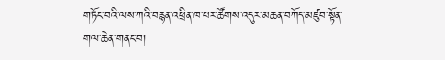གཏོང་བའི་ལས་ཀའི་བརྙན་འཕྲིན་ཁ་པར་ཚོགས་འདུར་མཆན་བཀོད་མཛུབ་སྟོན་གལ་ཆེན་གནང་བ།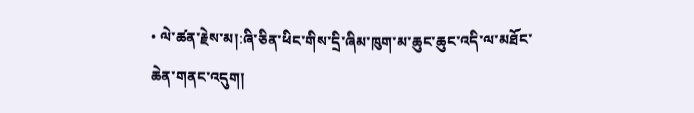• ལེ་ཚན་རྗེས་མ།:ཞི་ཅིན་ཕིང་གིས་དྲི་ཞིམ་ཁུག་མ་ཆུང་ཆུང་འདི་ལ་མཐོང་ཆེན་གནང་འདུག།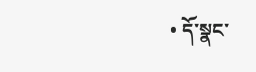• དོ་སྣང་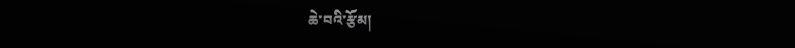ཆེ་བའི་རྩོམ།